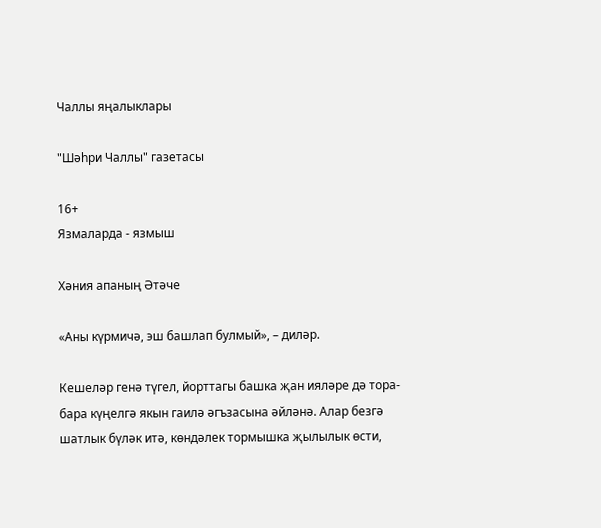Чаллы яңалыклары

"Шәһри Чаллы" газетасы

16+
Язмаларда - язмыш

Хәния апаның Әтәче

«Аны күрмичә, эш башлап булмый», – диләр.

Кешеләр генә түгел, йорттагы башка җан ияләре дә тора-бара күңелгә якын гаилә әгъзасына әйләнә. Алар безгә шатлык бүләк итә, көндәлек тормышка җылылык өсти,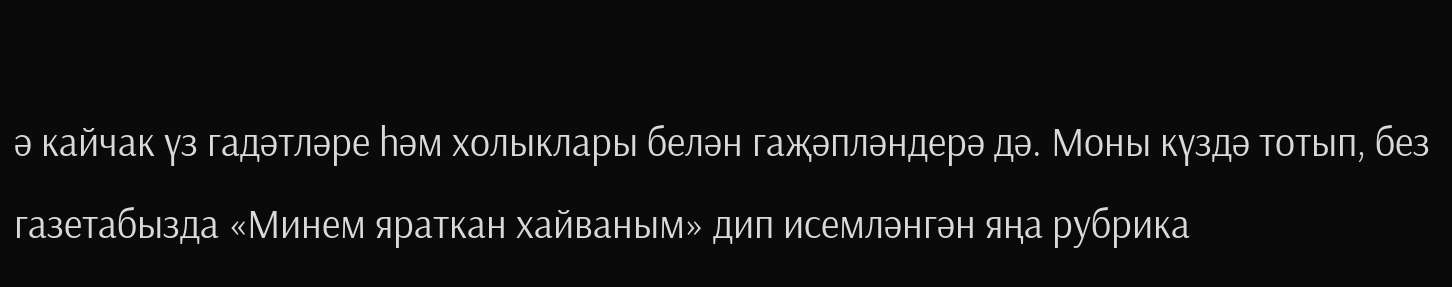ә кайчак үз гадәтләре һәм холыклары белән гаҗәпләндерә дә. Моны күздә тотып, без газетабызда «Минем яраткан хайваным» дип исемләнгән яңа рубрика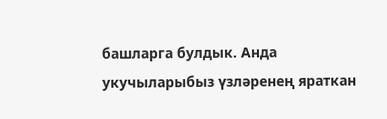башларга булдык. Анда укучыларыбыз үзләренең яраткан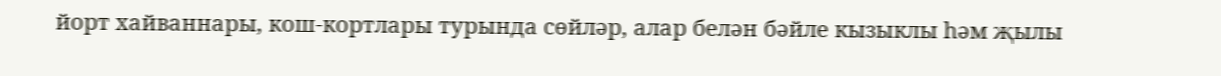йорт хайваннары, кош-кортлары турында сөйләр, алар белән бәйле кызыклы һәм җылы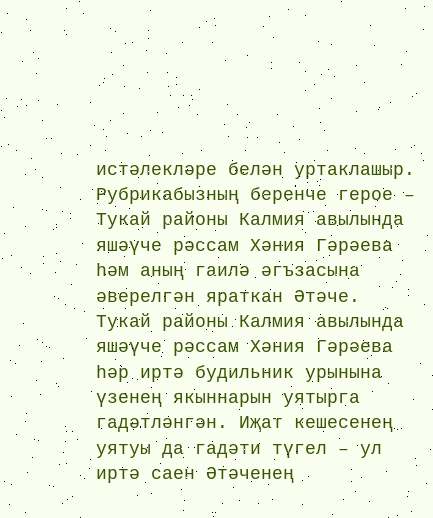истәлекләре белән уртаклашыр.
Рубрикабызның беренче герое – Тукай районы Калмия авылында яшәүче рәссам Хәния Гәрәева һәм аның гаилә әгъзасына әверелгән яраткан Әтәче.
Тукай районы Калмия авылында яшәүче рәссам Хәния Гәрәева һәр иртә будильник урынына үзенең якыннарын уятырга гадәтләнгән. Иҗат кешесенең уятуы да гадәти түгел – ул иртә саен Әтәченең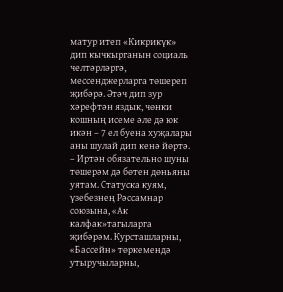матур итеп «Кикрикүк» дип кычкырганын социаль челтәрләргә, мессенджерларга төшереп җибәрә. Әтәч дип зур хәрефтән яздык, чөнки кошның исеме әле дә юк икән – 7 ел буена хуҗалары аны шулай дип кенә йөртә.
– Иртән обязательно шуны төшерәм дә бөтен дөньяны уятам. Статуска куям, үзебезнең Рәссамнар союзына, «Ак калфак»тагыларга җибәрәм. Курсташларны, «Бассейн» төркемендә утыручыларны,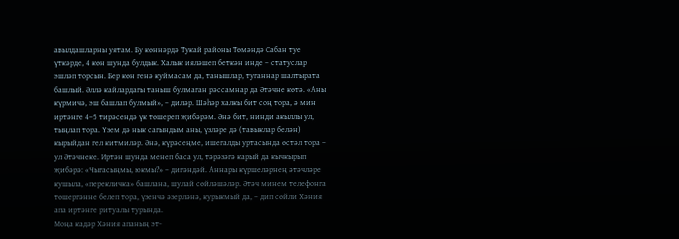авылдашларны уятам. Бу көннәрдә Тукай районы Төмәндә Сабан туе үткәрде, 4 көн шунда булдык. Халык ияләшеп беткән инде – статуслар эшләп торсын. Бер көн генә куймасам да, танышлар, туганнар шалтырата башлый. Әллә кайлардагы таныш булмаган рәссамнар да Әтәчне көтә. «Аны күрмичә, эш башлап булмый», – диләр. Шәһәр халкы бит соң тора, ә мин иртәнге 4–5 тирәсендә үк төшереп җибәрәм. Әнә бит, нинди акыллы ул, тыңлап тора. Үзем дә нык сагындым аны, үзләре дә (тавыклар белән) кырыйдан гел китмиләр. Әнә, күрәсеңме, ишегалды уртасында өстәл тора – ул Әтәчнеке. Иртән шунда менеп баса ул, тәрәзәгә карый да кычкырып җибәрә: «Чыгасыңмы, юкмы?» – дигәндәй. Аннары күршеләрнең әтәчләре кушыла, «перекличка» башлана, шулай сөйләшәләр. Әтәч минем телефонга төшергәнне белеп тора, үзенчә әзерләнә, курыкмый да, – дип сөйли Хәния апа иртәнге ритуалы турында.
Моңа кадәр Хәния апаның эт-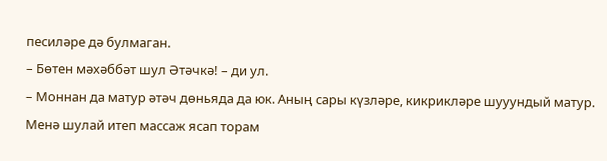песиләре дә булмаган.
– Бөтен мәхәббәт шул Әтәчкә! – ди ул.
– Моннан да матур әтәч дөньяда да юк. Аның сары күзләре, кикрикләре шууундый матур. Менә шулай итеп массаж ясап торам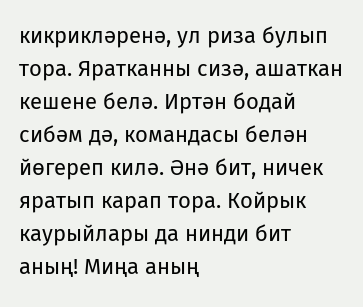кикрикләренә, ул риза булып тора. Яратканны сизә, ашаткан кешене белә. Иртән бодай сибәм дә, командасы белән йөгереп килә. Әнә бит, ничек яратып карап тора. Койрык каурыйлары да нинди бит аның! Миңа аның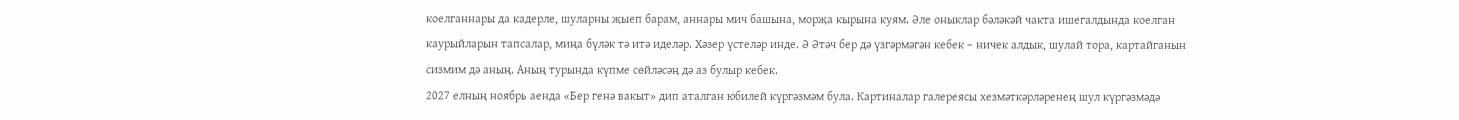коелганнары да кадерле, шуларны җыеп барам, аннары мич башына, морҗа кырына куям. Әле оныклар бәләкәй чакта ишегалдында коелган каурыйларын тапсалар, миңа бүләк тә итә иделәр. Хәзер үстеләр инде. Ә Әтәч бер дә үзгәрмәгән кебек – ничек алдык, шулай тора, картайганын сизмим дә аның. Аның турында күпме сөйләсәң дә аз булыр кебек.
2027 елның ноябрь аенда «Бер генә вакыт» дип аталган юбилей күргәзмәм була. Картиналар галереясы хезмәткәрләренең шул күргәзмәдә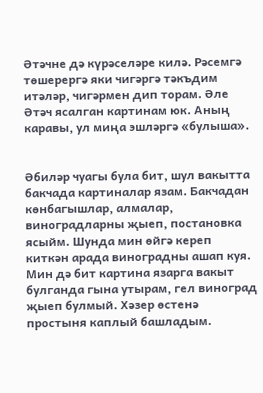Әтәчне дә күрәселәре килә. Рәсемгә төшерергә яки чигәргә тәкъдим итәләр, чигәрмен дип торам. Әле Әтәч ясалган картинам юк. Аның каравы, ул миңа эшләргә «булыша».


Әбиләр чуагы була бит, шул вакытта бакчада картиналар язам. Бакчадан көнбагышлар, алмалар, виноградларны җыеп, постановка ясыйм. Шунда мин өйгә кереп киткән арада виноградны ашап куя. Мин дә бит картина язарга вакыт булганда гына утырам, гел виноград җыеп булмый. Хәзер өстенә простыня каплый башладым.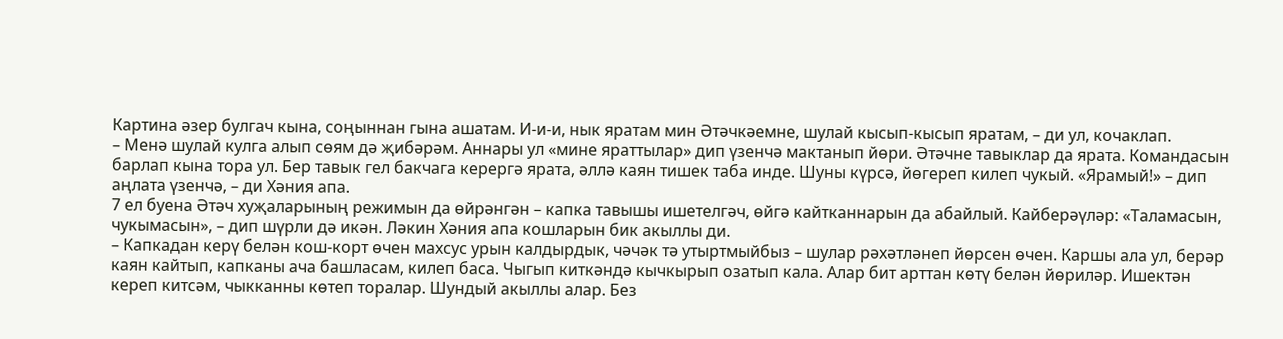Картина әзер булгач кына, соңыннан гына ашатам. И-и-и, нык яратам мин Әтәчкәемне, шулай кысып-кысып яратам, – ди ул, кочаклап.
– Менә шулай кулга алып сөям дә җибәрәм. Аннары ул «мине яраттылар» дип үзенчә мактанып йөри. Әтәчне тавыклар да ярата. Командасын барлап кына тора ул. Бер тавык гел бакчага керергә ярата, әллә каян тишек таба инде. Шуны күрсә, йөгереп килеп чукый. «Ярамый!» – дип аңлата үзенчә, – ди Хәния апа.
7 ел буена Әтәч хуҗаларының режимын да өйрәнгән – капка тавышы ишетелгәч, өйгә кайтканнарын да абайлый. Кайберәүләр: «Таламасын, чукымасын», – дип шүрли дә икән. Ләкин Хәния апа кошларын бик акыллы ди.
– Капкадан керү белән кош-корт өчен махсус урын калдырдык, чәчәк тә утыртмыйбыз – шулар рәхәтләнеп йөрсен өчен. Каршы ала ул, берәр каян кайтып, капканы ача башласам, килеп баса. Чыгып киткәндә кычкырып озатып кала. Алар бит арттан көтү белән йөриләр. Ишектән кереп китсәм, чыкканны көтеп торалар. Шундый акыллы алар. Без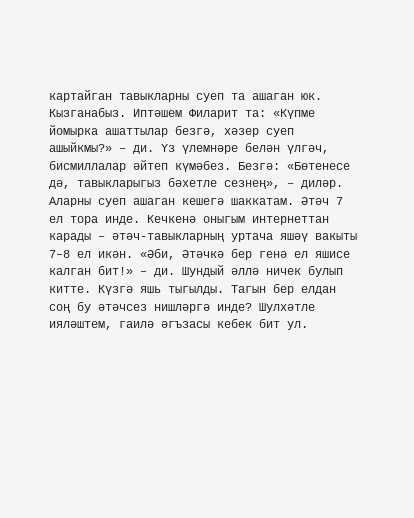картайган тавыкларны суеп та ашаган юк. Кызганабыз. Иптәшем Филарит та: «Күпме йомырка ашаттылар безгә, хәзер суеп ашыйкмы?» – ди. Үз үлемнәре белән үлгәч, бисмиллалар әйтеп күмәбез. Безгә: «Бөтенесе дә, тавыкларыгыз бәхетле сезнең», – диләр. Аларны суеп ашаган кешегә шаккатам. Әтәч 7 ел тора инде. Кечкенә оныгым интернеттан карады – әтәч-тавыкларның уртача яшәү вакыты 7–8 ел икән. «Әби, Әтәчкә бер генә ел яшисе калган бит!» – ди. Шундый әллә ничек булып китте. Күзгә яшь тыгылды. Тагын бер елдан соң бу әтәчсез нишләргә инде? Шулхәтле ияләштем, гаилә әгъзасы кебек бит ул.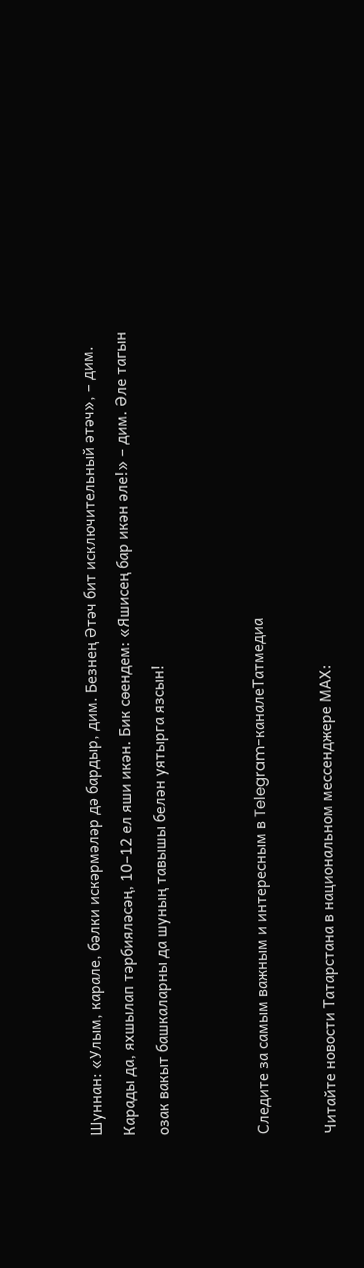Шуннан: «Улым, карале, бәлки искәрмәләр дә бардыр, дим. Безнең Әтәч бит исключительный әтәч», – дим. Карады да, яхшылап тәрбияләсәң, 10–12 ел яши икән. Бик сөендем: «Яшисең бар икән әле!» – дим. Әле тагын озак вакыт башкаларны да шуның тавышы белән уятырга язсын!


Следите за самым важным и интересным в Telegram-каналеТатмедиа

Читайте новости Татарстана в национальном мессенджере MАХ: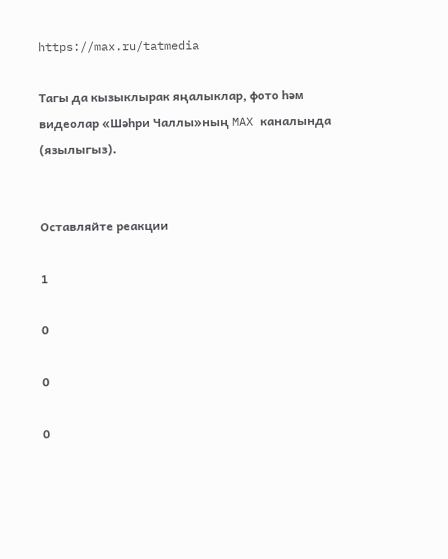https://max.ru/tatmedia

Тагы да кызыклырак яңалыклар, фото һәм видеолар «Шәһри Чаллы»ның MAX каналында (язылыгыз).


Оставляйте реакции

1

0

0

0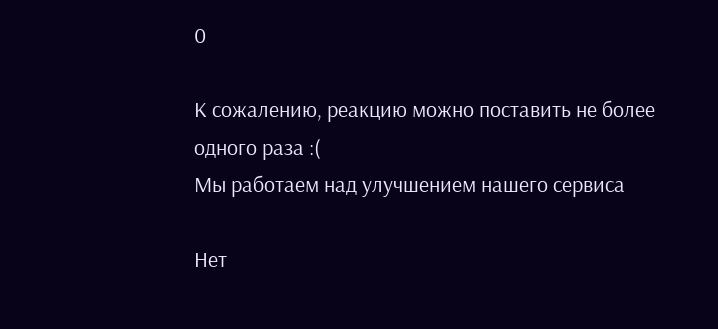0

К сожалению, реакцию можно поставить не более одного раза :(
Мы работаем над улучшением нашего сервиса

Нет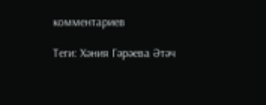комментариев

Теги: Хәния Гәрәева Әтәч